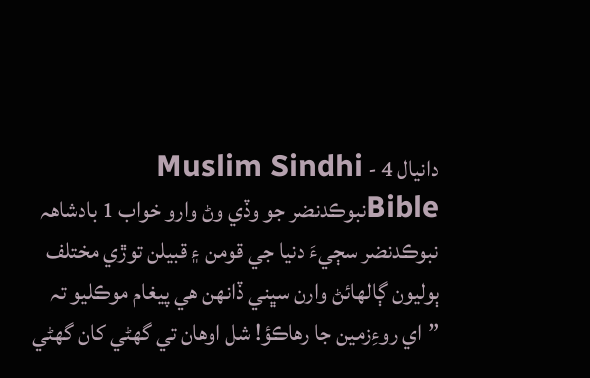دانيال 4 - Muslim Sindhi Bibleنبوڪدنضر جو وڏي وڻ وارو خواب 1 بادشاهہ نبوڪدنضر سڄيءَ دنيا جي قومن ۽ قبيلن توڙي مختلف ٻوليون ڳالهائڻ وارن سڀني ڏانهن هي پيغام موڪليو تہ ”اي روءِزمين جا رهاڪؤ! شل اوهان تي گھڻي کان گھڻي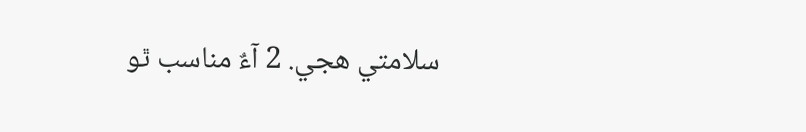سلامتي هجي. 2 آءٌ مناسب ٿو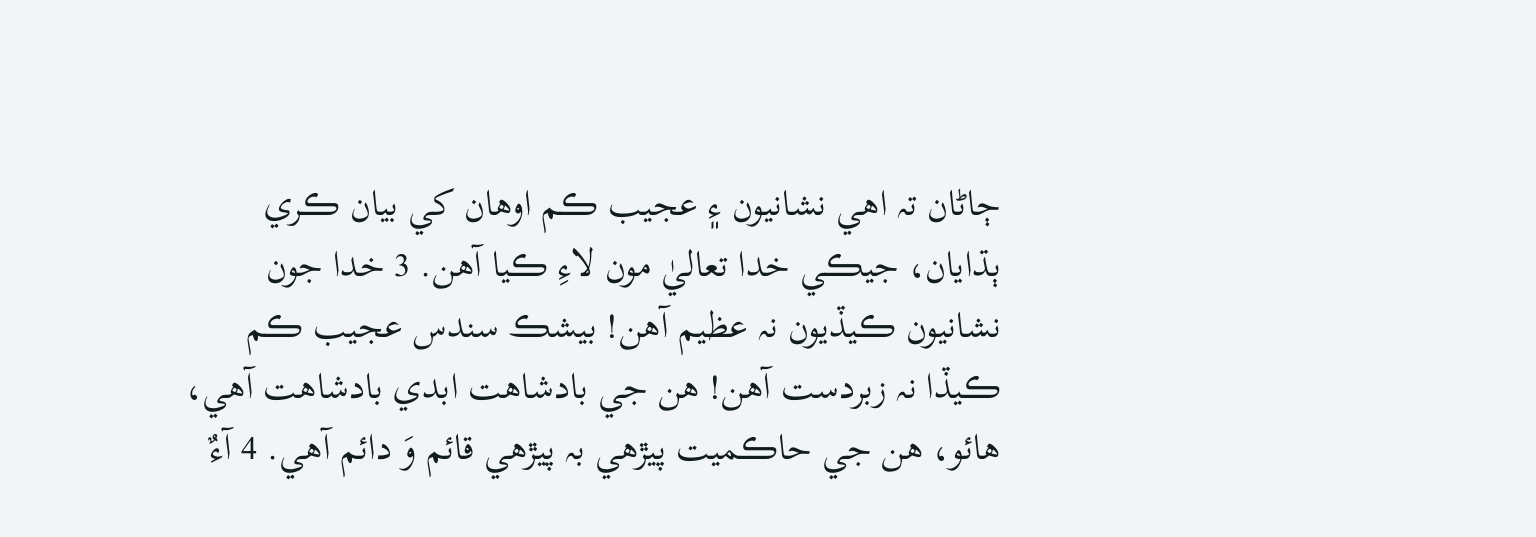ڄاڻان تہ اهي نشانيون ۽ عجيب ڪم اوهان کي بيان ڪري ٻڌايان، جيڪي خدا تعاليٰ مون لاءِ ڪيا آهن. 3 خدا جون نشانيون ڪيڏيون نہ عظيم آهن! بيشڪ سندس عجيب ڪم ڪيڏا نہ زبردست آهن! هن جي بادشاهت ابدي بادشاهت آهي، هائو، هن جي حاڪميت پيڙهي بہ پيڙهي قائم وَ دائم آهي. 4 آءٌ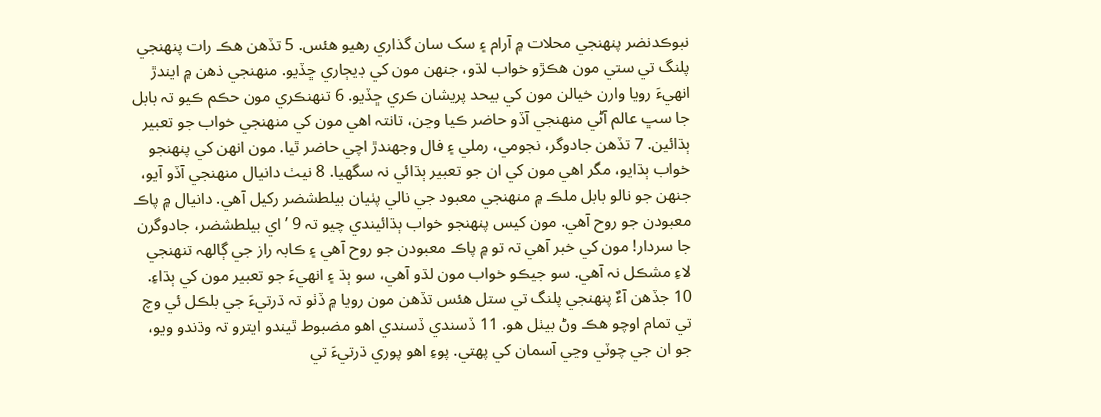نبوڪدنضر پنهنجي محلات ۾ آرام ۽ سک سان گذاري رهيو هئس. 5 تڏهن هڪ رات پنهنجي پلنگ تي ستي مون هڪڙو خواب لڌو، جنهن مون کي ڊيڄاري ڇڏيو. منهنجي ذهن ۾ ايندڙ انهيءَ رويا وارن خيالن مون کي بيحد پريشان ڪري ڇڏيو. 6 تنهنڪري مون حڪم ڪيو تہ بابل جا سڀ عالم آڻي منهنجي آڏو حاضر ڪيا وڃن، تانتہ اهي مون کي منهنجي خواب جو تعبير ٻڌائين. 7 تڏهن جادوگر، نجومي، رملي ۽ فال وجھندڙ اچي حاضر ٿيا. مون انهن کي پنهنجو خواب ٻڌايو، مگر اهي مون کي ان جو تعبير ٻڌائي نہ سگھيا. 8 نيٺ دانيال منهنجي آڏو آيو، جنهن جو نالو بابل ملڪ ۾ منهنجي معبود جي نالي پٺيان بيلطشضر رکيل آهي. دانيال ۾ پاڪ معبودن جو روح آهي. مون کيس پنهنجو خواب ٻڌائيندي چيو تہ 9 ’اي بيلطشضر، جادوگرن جا سردار! مون کي خبر آهي تہ تو ۾ پاڪ معبودن جو روح آهي ۽ ڪابہ راز جي ڳالهہ تنهنجي لاءِ مشڪل نہ آهي. سو جيڪو خواب مون لڌو آهي، سو ٻڌ ۽ انهيءَ جو تعبير مون کي ٻڌاءِ. 10 جڏهن آءٌ پنهنجي پلنگ تي ستل هئس تڏهن مون رويا ۾ ڏٺو تہ ڌرتيءَ جي بلڪل ئي وچ تي تمام اوچو هڪ وڻ بيٺل هو. 11 ڏسندي ڏسندي اهو مضبوط ٿيندو ايترو تہ وڌندو ويو، جو ان جي چوٽي وڃي آسمان کي پهتي. پوءِ اهو پوري ڌرتيءَ تي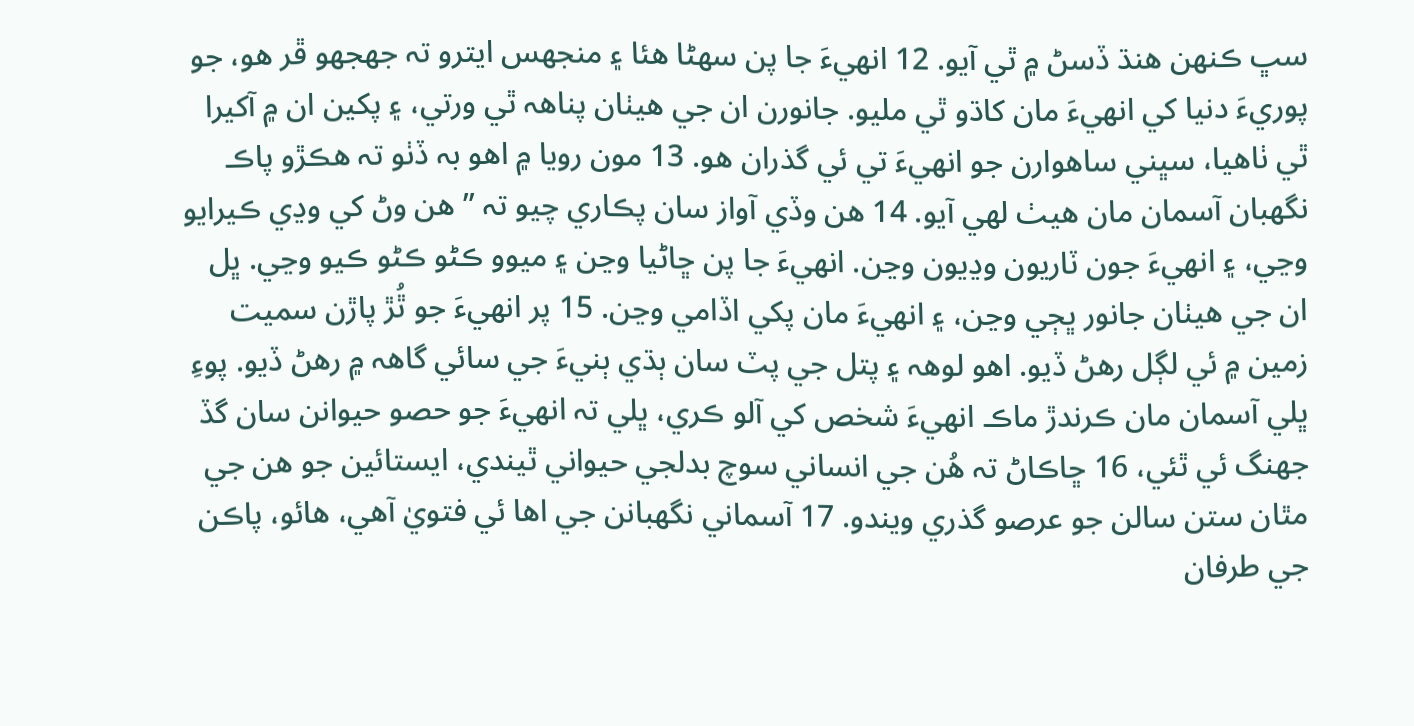سڀ ڪنهن هنڌ ڏسڻ ۾ ٿي آيو. 12 انهيءَ جا پن سهڻا هئا ۽ منجھس ايترو تہ جھجھو ڦر هو، جو پوريءَ دنيا کي انهيءَ مان کاڌو ٿي مليو. جانورن ان جي هيٺان پناهہ ٿي ورتي، ۽ پکين ان ۾ آکيرا ٿي ٺاهيا، سڀني ساهوارن جو انهيءَ تي ئي گذران هو. 13 مون رويا ۾ اهو بہ ڏٺو تہ هڪڙو پاڪ نگهبان آسمان مان هيٺ لهي آيو. 14 هن وڏي آواز سان پڪاري چيو تہ ”هن وڻ کي وڍي ڪيرايو وڃي، ۽ انهيءَ جون ٽاريون وڍيون وڃن. انهيءَ جا پن ڇاڻيا وڃن ۽ ميوو ڪڻو ڪڻو ڪيو وڃي. ڀل ان جي هيٺان جانور ڀڄي وڃن، ۽ انهيءَ مان پکي اڏامي وڃن. 15 پر انهيءَ جو ٿُڙ پاڙن سميت زمين ۾ ئي لڳل رهڻ ڏيو. اهو لوهہ ۽ پتل جي پٽ سان ٻڌي ٻنيءَ جي سائي گاهہ ۾ رهڻ ڏيو. پوءِ ڀلي آسمان مان ڪرندڙ ماڪ انهيءَ شخص کي آلو ڪري، ڀلي تہ انهيءَ جو حصو حيوانن سان گڏ جھنگ ئي ٿئي، 16 ڇاڪاڻ تہ هُن جي انساني سوچ بدلجي حيواني ٿيندي، ايستائين جو هن جي مٿان ستن سالن جو عرصو گذري ويندو. 17 آسماني نگهبانن جي اها ئي فتويٰ آهي، هائو، پاڪن جي طرفان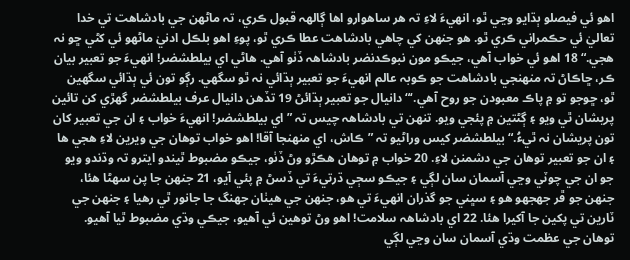اهو ئي فيصلو ٻڌايو وڃي ٿو، انهيءَ لاءِ تہ هر ساهوارو اها ڳالهہ قبول ڪري، تہ ماڻهن جي بادشاهت تي خدا تعاليٰ ئي حڪمراني ڪري ٿو. هو جنهن کي چاهي بادشاهت عطا ڪري ٿو، پوءِ اهو بلڪل ادنيٰ ماڻهو ئي کڻي ڇو نہ هجي.“ 18 اهو ئي خواب آهي، جيڪو مون نبوڪدنضر بادشاهہ ڏٺو آهي. هاڻي اي بيلطشضر! انهيءَ جو تعبير بيان ڪر، ڇاڪاڻ تہ منهنجي بادشاهت جو ڪوبہ عالم انهيءَ جو تعبير ٻڌائي نہ ٿو سگھي. رڳو تون ئي ٻڌائي سگھين ٿو، ڇوجو تو ۾ پاڪ معبودن جو روح آهي.‘“ دانيال جو تعبير ٻڌائڻ 19 تڏهن دانيال عرف بيلطشضر گھڙي کن تائين پريشان ٿي ويو ۽ ڳڻتين ۾ پئجي ويو. تنهن تي بادشاهہ چيس تہ ”اي بيلطشضر! انهيءَ خواب ۽ ان جي تعبير کان تون پريشان نہ ٿيءُ.“ بيلطشضر کيس وراڻيو تہ ”ڪاش، اي منهنجا آقا! اهو خواب توهان جي ويرين لاءِ هجي ها ۽ ان جو تعبير توهان جي دشمنن لاءِ. 20 خواب ۾ توهان هڪڙو وڻ ڏٺو، جيڪو مضبوط ٿيندو ايترو تہ وڌندو ويو جو ان جي چوٽي وڃي آسمان سان لڳي ۽ جيڪو سڄي ڌرتيءَ تي ڏسڻ ۾ پئي آيو، 21 جنهن جا پن سهڻا هئا، جنهن جو ڦر جھجھو هو ۽ سڀني جو گذران انهيءَ تي هو، جنهن جي هيٺان جھنگ جا جانور ٿي رهيا ۽ جنهن جي ٽارين تي پکين جا آکيرا هئا. 22 اي بادشاهہ سلامت! اهو وڻ توهين ئي آهيو، جيڪي وڌي مضبوط ٿيا آهيو. توهان جي عظمت وڌي آسمان سان وڃي لڳي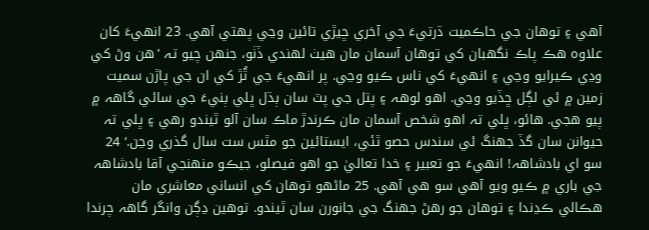آهي ۽ توهان جي حاڪميت ڌرتيءَ جي آخري ڇيڙي تائين وڃي پهتي آهي. 23 انهيءَ کان علاوہ هڪ پاڪ نگهبان کي توهان آسمان مان هيٺ لهندي ڏٺو، جنهن چيو تہ ’هن وڻ کي وڍي ڪيرايو وڃي ۽ انهيءَ کي ناس ڪيو وڃي. پر انهيءَ جي ٿُڙ کي ان جي پاڙن سميت زمين ۾ ئي لڳل ڇڏيو وڃي. اهو لوهہ ۽ پتل جي پٽ سان ٻڌل ڀلي ٻنيءَ جي سائي گاهہ ۾ پيو هجي. هائو، ڀلي تہ اهو شخص آسمان مان ڪرندڙ ماڪ سان آلو ٿيندو رهي ۽ ڀلي تہ حيوانن سان گڏ جھنگ ئي سندس حصو ٿئي، ايستائين جو مٿس ست سال گذري وڃن.‘ 24 سو اي بادشاهہ! انهيءَ جو تعبير ۽ خدا تعاليٰ جو اهو فيصلو، جيڪو منهنجي آقا بادشاهہ جي باري ۾ ڪيو ويو آهي سو هي آهي. 25 ماڻهو توهان کي انساني معاشري مان هڪالي ڪڍندا ۽ توهان جو رهڻ جھنگ جي جانورن سان ٿيندو. توهين ڍڳن وانگر گاهہ چرندا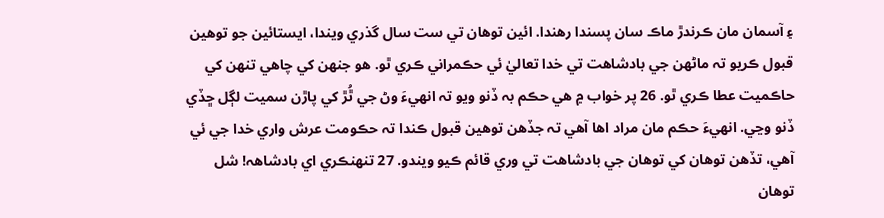۽ آسمان مان ڪرندڙ ماڪ سان پسندا رهندا. ائين توهان تي ست سال گذري ويندا، ايستائين جو توهين قبول ڪريو تہ ماڻهن جي بادشاهت تي خدا تعاليٰ ئي حڪمراني ڪري ٿو. هو جنهن کي چاهي تنهن کي حاڪميت عطا ڪري ٿو. 26 پر خواب ۾ هي حڪم بہ ڏنو ويو تہ انهيءَ وڻ جي ٿُڙ کي پاڙن سميت لڳل ڇڏي ڏنو وڃي. انهيءَ حڪم مان مراد اها آهي تہ جڏهن توهين قبول ڪندا تہ حڪومت عرش واري خدا جي ئي آهي، تڏهن توهان کي توهان جي بادشاهت تي وري قائم ڪيو ويندو. 27 تنهنڪري اي بادشاهہ! شل توهان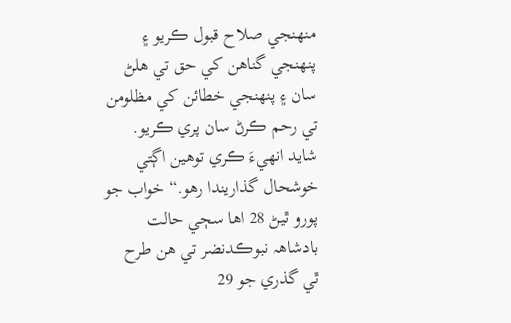منهنجي صلاح قبول ڪريو ۽ پنهنجي گناهن کي حق تي هلڻ سان ۽ پنهنجي خطائن کي مظلومن تي رحم ڪرڻ سان پري ڪريو. شايد انهيءَ ڪري توهين اڳتي خوشحال گذاريندا رهو.“ خواب جو پورو ٿيڻ 28 اها سڄي حالت بادشاهہ نبوڪدنضر تي هن طرح ٿي گذري جو 29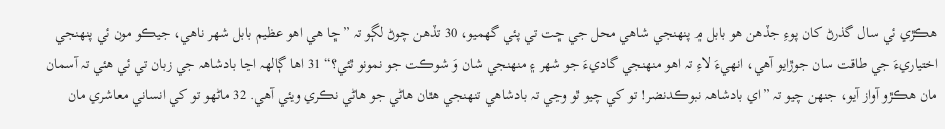هڪڙي ئي سال گذرڻ کان پوءِ جڏهن هو بابل ۾ پنهنجي شاهي محل جي ڇت تي پئي گھميو، 30 تڏهن چوڻ لڳو تہ ”ڇا هي اهو عظيم بابل شهر ناهي، جيڪو مون ئي پنهنجي اختياريءَ جي طاقت سان جوڙايو آهي، انهيءَ لاءِ تہ اهو منهنجي گاديءَ جو شهر ۽ منهنجي شان وَ شوڪت جو نمونو ٿئي؟“ 31 اها ڳالهہ اڃا بادشاهہ جي زبان تي ئي هئي تہ آسمان مان هڪڙو آواز آيو، جنهن چيو تہ ”اي بادشاهہ نبوڪدنضر! تو کي چيو ٿو وڃي تہ بادشاهي تنهنجي هٿان هاڻي جو هاڻي نڪري ويئي آهي. 32 ماڻهو تو کي انساني معاشري مان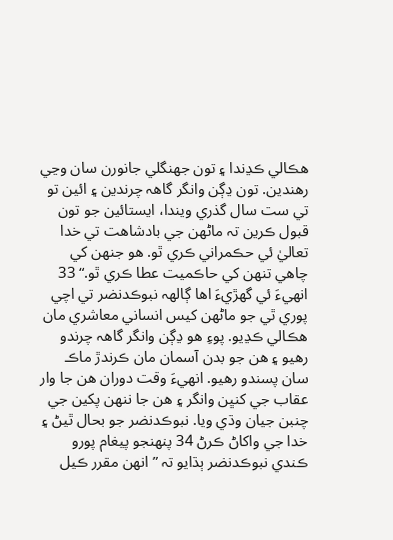هڪالي ڪڍندا ۽ تون جھنگلي جانورن سان وڃي رهندين. تون ڍڳن وانگر گاهہ چرندين ۽ ائين تو تي ست سال گذري ويندا، ايستائين جو تون قبول ڪرين تہ ماڻهن جي بادشاهت تي خدا تعاليٰ ئي حڪمراني ڪري ٿو. هو جنهن کي چاهي تنهن کي حاڪميت عطا ڪري ٿو.“ 33 انهيءَ ئي گھڙيءَ اها ڳالهہ نبوڪدنضر تي اچي پوري ٿي جو ماڻهن کيس انساني معاشري مان هڪالي ڪڍيو. پوءِ هو ڍڳن وانگر گاهہ چرندو رهيو ۽ هن جو بدن آسمان مان ڪرندڙ ماڪ سان پسندو رهيو. انهيءَ وقت دوران هن جا وار عقاب جي کنڀن وانگر ۽ هن جا ننهن پکين جي چنبن جيان وڌي ويا. نبوڪدنضر جو بحال ٿيڻ ۽ خدا جي واکاڻ ڪرڻ 34 پنهنجو پيغام پورو ڪندي نبوڪدنضر ٻڌايو تہ ”انهن مقرر ڪيل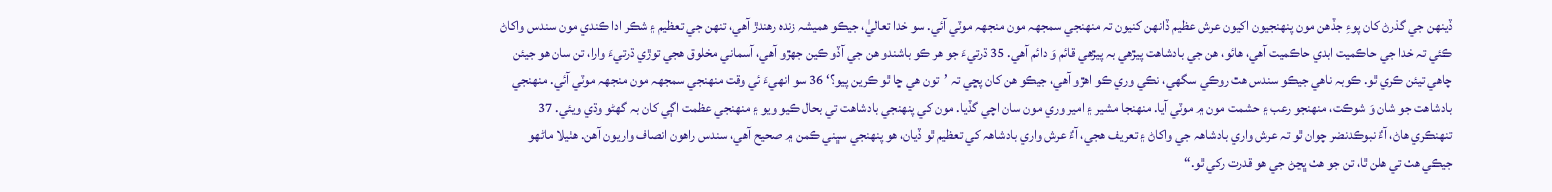ڏينهن جي گذرڻ کان پوءِ جڏهن مون پنهنجيون اکيون عرش عظيم ڏانهن کنيون تہ منهنجي سمجھہ مون منجھہ موٽي آئي. سو خدا تعاليٰ، جيڪو هميشہ زندہ رهندڙ آهي، تنهن جي تعظيم ۽ شڪر ادا ڪندي مون سندس واکاڻ ڪئي تہ خدا جي حاڪميت ابدي حاڪميت آهي، هائو، هن جي بادشاهت پيڙهي بہ پيڙهي قائم وَ دائم آهي. 35 ڌرتيءَ جو هر ڪو باشندو هن جي آڏو ڪين جهڙو آهي، آسماني مخلوق هجي توڙي ڌرتيءَ وارا، تن سان هو جيئن چاهي تيئن ڪري ٿو. ڪوبہ ناهي جيڪو سندس هٿ روڪي سگھي، نڪي وري ڪو اهڙو آهي، جيڪو هن کان پڇي تہ ’تون هي ڇا ٿو ڪرين پيو؟‘ 36 سو انهيءَ ئي وقت منهنجي سمجھہ مون منجھہ موٽي آئي. منهنجي بادشاهت جو شان وَ شوڪت، منهنجو رعب ۽ حشمت مون ۾ موٽي آيا. منهنجا مشير ۽ امير وري مون سان اچي گڏيا. مون کي پنهنجي بادشاهت تي بحال ڪيو ويو ۽ منهنجي عظمت اڳي کان بہ گھڻو وڌي ويئي. 37 تنهنڪري هاڻ، آءٌ نبوڪدنضر چوان ٿو تہ عرش واري بادشاهہ جي واکاڻ ۽ تعريف هجي، آءٌ عرش واري بادشاهہ کي تعظيم ٿو ڏيان، هو پنهنجي سڀني ڪمن ۾ صحيح آهي، سندس راهون انصاف واريون آهن. هٺيلا ماڻهو جيڪي هٺ تي هلن ٿا، تن جو هٺ ڀڃڻ جي هو قدرت رکي ٿو.“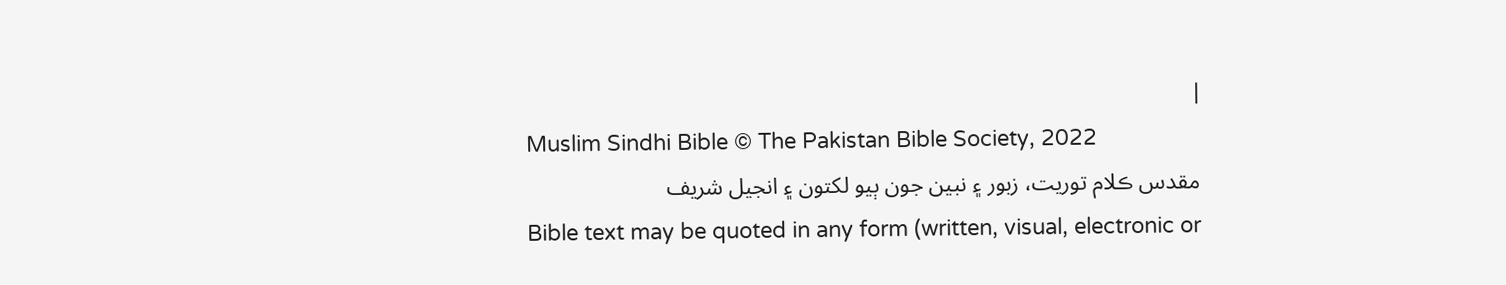|
Muslim Sindhi Bible © The Pakistan Bible Society, 2022
مقدس ڪلام توريت، زبور ۽ نبين جون ٻيو لکتون ۽ انجيل شريف
Bible text may be quoted in any form (written, visual, electronic or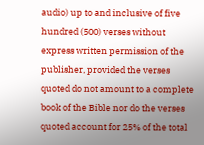audio) up to and inclusive of five hundred (500) verses without express written permission of the publisher, provided the verses quoted do not amount to a complete book of the Bible nor do the verses quoted account for 25% of the total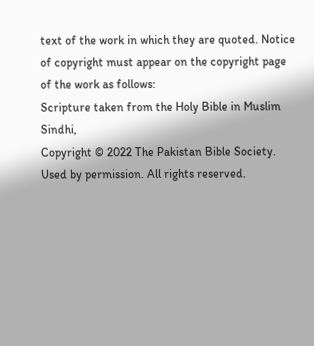text of the work in which they are quoted. Notice of copyright must appear on the copyright page of the work as follows:
Scripture taken from the Holy Bible in Muslim Sindhi,
Copyright © 2022 The Pakistan Bible Society.
Used by permission. All rights reserved.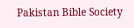Pakistan Bible Society